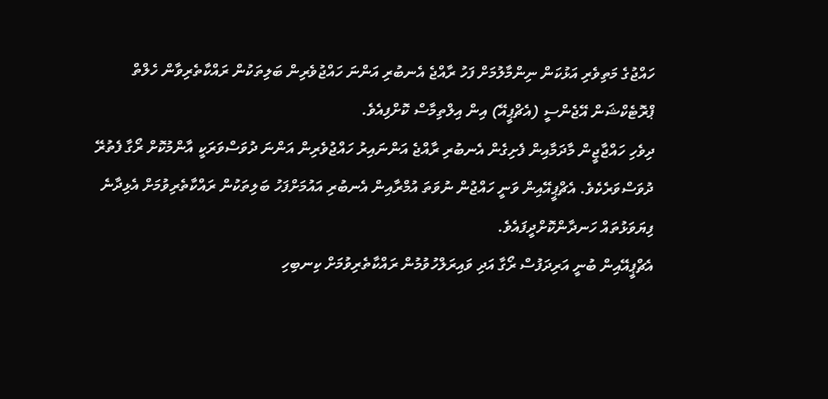ހައްޖުގެ މަތިވެރި އަޅުކަން ނިންމާލުމަށް ފަހު ރާއްޖެ އެނބުރި އަންނަ ހައްޖުވެރިން ބަލިތަކުން ރައްކާތެރިވާން ހެލްތް ޕްރޮޓެކްޝަން އޭޖެންސީ (އެޗްޕީއޭ) އިން އިލްތިމާސް ކޮށްފިއެވެ.
ދިވެހި ހައްޖާޖީން މާދަމާއިން ފެށިގެން އެނބުރި ރާއްޖެ އަންނައިރު ހައްޖުވެރިން އަންނަ ދުވަސްވަރަކީ އާންމުކޮށް ރޯގާ ފެތުރޭ ދުވަސްވަރެކެވެ. އެޗްޕީއޭއިން ވަނީ ހައްޖުން ނުވަތަ އުމްރާއިން އެނބުރި އައުމަށްފަހު ބަލިތަކުން ރައްކާތެރިވުމަށް އެޅިދާނެ ފިޔަވަޅުތައް ހަނދާންކޮށްދީފައެވެ.
އެޗްޕީއޭއިން ބުނީ އަރިދަފުސް ރޯގާ އަދި ވައިރަލްހުވުމުން ރައްކާތެރިވުމަށް ކިނބިހި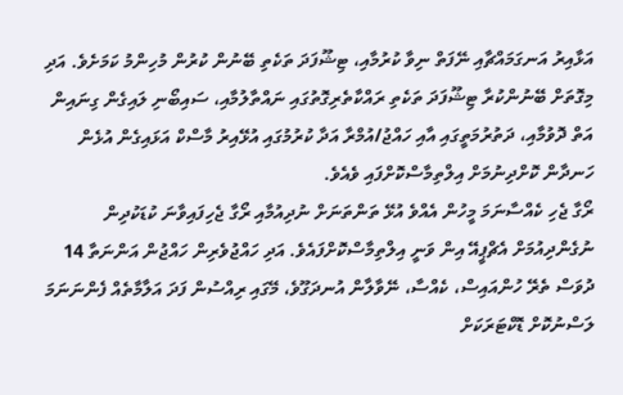އަޅާއިރު އަނގަމައްޗާއި ނޭފަތް ނިވާ ކުރުމާއި، ޓިޝޫފަދަ ތަކެތި ބޭނުން ކުރުން މުހިންމު ކަމަށެވެ. އަދި މިގޮތަށް ބޭނުންކުރާ ޓިޝޫފަދަ ތަކެތި ރައްކާތެރިގޮތުގައި ނައްތާލުމާއި، ސައިބޯނި ލައިގެން ގިނައިން އަތް ދޮވުމާއި، ދަތުރުމަތީގައި އާއި ހައްޖު/އުމްރާ އަދާ ކުރުމުގައި އުޅޭއިރު މާސްކް އަޅައިގެން އުޅެން ހަނދާން ކޮށްދިނުމަށް އިލްތިމާސްކޮށްފައި ވެއެވެ.
ރޯގާ ޖެހި ކެއްސާނަމަ މީހުން އެއްވެ އުޅޭ ތަންތަނަށް ނުދިއުމާއި ރޯގާ ޖެހިފައިވާނަ ކުޑަކުދިން ނުގެންދިއުމަށް އެޗްޕީއޭ އިން ވަނީ އިލްތިމާސްކޮށްފައެވެ. އަދި ހައްޖުވެރިން ހައްޖުން އަންނަތާ 14 ދުވަސް ތެރޭ ހުންއައިސް، ކެއްސާ، ނޭވާލާން އުނދަގޫވެ، މޭގައި ރިއްސުން ފަދަ އަލާމާތެއް ފެންނަނަމަ ލަސްނުކޮށް ޑޮކްޓަރަކަށް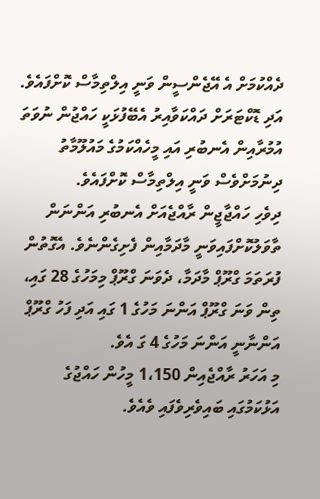ދެއްކުމަށް އެ އޭޖެންސީން ވަނީ އިލްތިމާސް ކޮށްފައެވެ. އަދި ޑޮކްޓަރަށް ދައްކަވާއިރު އެބޭފުޅަކީ ހައްޖުން ނުވަތަ އުމުރާއިން އެނބުރި އައި މީހެއްކަމުގެ މައުލޫމާތު ދިނުމަށްވެސް ވަނީ އިލްތިމާސް ކޮށްފައެވެ.
ދިވެހި ހައްޖާޖީން ރާއްޖެއަށް އެނބުރި އަންނަން ތާވަލުކޮށްފައިވަނީ މާދަމާއިން ފެށިގެންނެވެ. އެގޮތުން ފުރަތަމަ ގްރޫޕް މާދަމާ، ދެވަނަ ގްރޫޕް މިމަހުގެ 28 ގައި، ތިން ވަނަ ގްރޫޕް އަންނަ މަހުގެ 1 ގައި އަދި ފަހު ގްރޫޕް އަންނާނީ އަންނަ މަހުގެ 4 ގަ އެވެ.
މި އަހަރު ރާއްޖެއިން 1،150 މީހުން ހައްޖުގެ އަޅުކަމުގައި ބައިވެރިވެފައި ވެއެވެ.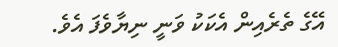އޭގެ ތެރެއިން އެކަކު ވަނީ ނިޔާވެފަ އެވެ.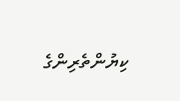ކިޔުންތެރިންގެ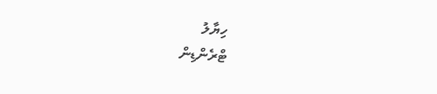ހިޔާލު
ޓްރެންޑިން